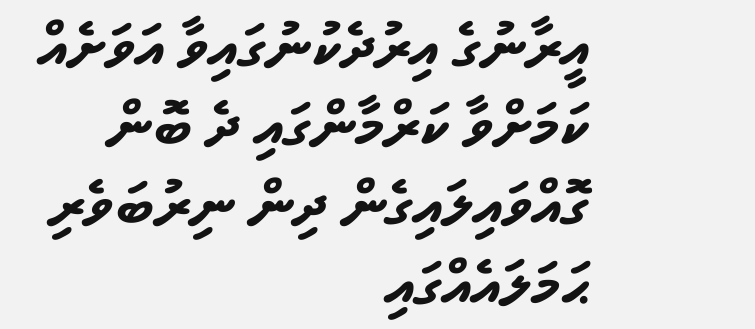އީރާނުގެ އިރުދެކުނުގައިވާ އަވަށެއް ކަމަށްވާ ކަރްމާންގައި ދެ ބޮން ގޮއްވައިލައިގެން ދިން ނިރުބަވެރި ޙަމަލައެއްގައި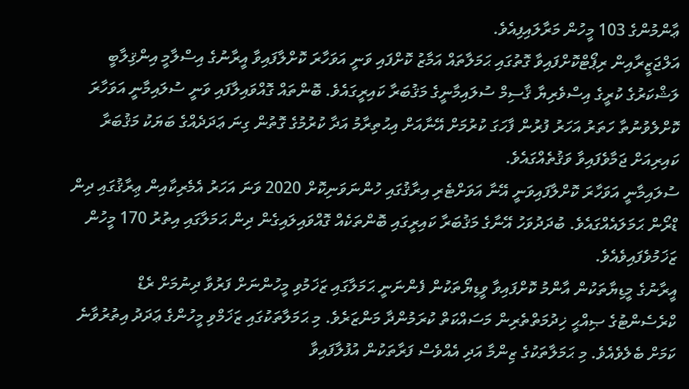ޢާންމުންގެ 103 މީހުން މަރާލައިފިއެވެ.
އަލްޖަޒީރާއިން ރިޕޯޓްކޮށްފައިވާ ގޮތުގައި ޙަމަލާތައް އަމާޒު ކޮށްފައި ވަނީ އަވަހާރަ ކޮށްލާފައިވާ އީރާނުގެ އިސްލާމީ އިންޤިލާބީ ލަޝްކަރުގެ ކުރީގެ އިސްވެރިޔާ ޤާސިމް ސުލައިމާނީގެ މަޤުބަރާ ކައިރީގައެވެ. ބޮންތައް ގޮއްވައިލާފައި ވަނީ ސުލައިމާނީ އަވަހާރަ ކޮށްލެވުނުތާ ހަތަރު އަހަރު ފުރުން ފާހަގަ ކުރުމަށް އޭނާއަށް އިޙުތިރާމު އަދާ ކުރުމުގެ ގޮތުން ގިނަ ޢަދަދެއްގެ ބަޔަކު މަޤުބަރާ ކައިރިއަށް ޖަމާވެފައިވާ ވަޤުތެއްގައެވެ.
ސުލައިމާނީ އަވަހާރަ ކޮށްލާފައިވަނީ އޭނާ އަވަށްޓެރި އިރާޤުގައި ހުންނަވަނިކޮށް 2020 ވަނަ އަހަރު އެމެރިކާއިން ޢިރާޤުގައި ދިން ޑްރޯން ޙަމަލައެއްގައެވެ. ބުދަދުވަހު އޭނާގެ މަޤުބަރާ ކައިރީގައި ބޮންތަކެއް ގޮއްވައިލައިގެން ދިން ޙަމަލާގައި އިތުރު 170 މީހުން ޒަޚަމުވެފައިވެއެވެ.
އީރާނުގެ މީޑިޔާތަކުން އާންމު ކޮށްފައިވާ ވީޑިޔޯތަކުން ފެންނަނީ ޙަމަލާގައި ޒަޚަމުވި މީހުންނަށް ފަރުވާ ދިނުމަށް ރެޑް ކްރެސެންޓުގެ ޞިއްޙީ ޚިދުމަތްތެރިން މަސައްކަތް ކުރަމުންދާ މަންޒަރެވެ. މި ޙަމަލާތަކުގައި ޒަޚަމްވި މީހުންގެ ޢަދަދު އިތުރުވާނެ ކަމަށް ބެލެވެއެވެ. މި ޙަމަލާތަކުގެ ޒިންމާ އަދި އެއްވެސް ފަރާތަކުން އުފުލާފައިވާ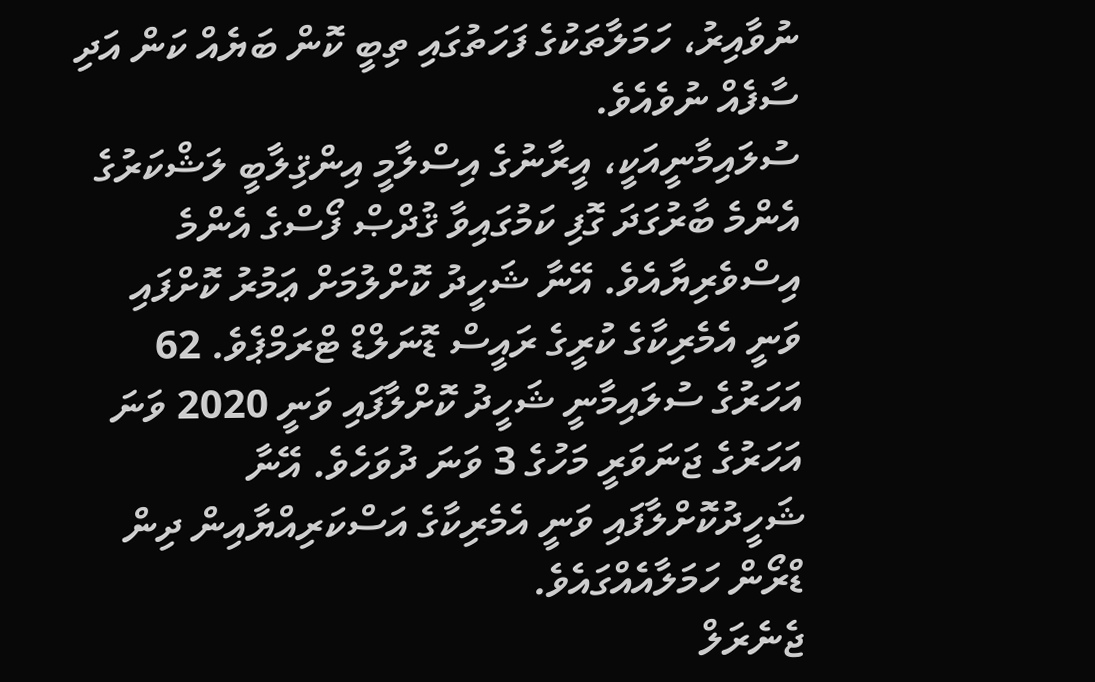ނުވާއިރު، ހަމަލާތަކުގެ ފަހަތުގައި ތިބީ ކޮން ބަޔެއް ކަން އަދި ސާފެއް ނުވެއެވެ.
ސުލައިމާނީއަކީ، އީރާނުގެ އިސްލާމީ އިންޤިލާބީ ލަޝްކަރުގެ އެންމެ ބާރުގަދަ ގޮފި ކަމުގައިވާ ޤުދްޞް ފޯސްގެ އެންމެ އިސްވެރިޔާއެވެ. އޭނާ ޝަހީދު ކޮށްލުމަށް ޢަމުރު ކޮށްފައި ވަނީ އެމެރިކާގެ ކުރީގެ ރައީސް ޑޮނަލްޑް ޓްރަމްޕެވެ. 62 އަހަރުގެ ސުލައިމާނީ ޝަހީދު ކޮށްލާފައި ވަނީ 2020 ވަނަ އަހަރުގެ ޖަނަވަރީ މަހުގެ 3 ވަނަ ދުވަހެވެ. އޭނާ ޝަހީދުކޮށްލާފައި ވަނީ އެމެރިކާގެ އަސްކަރިއްޔާއިން ދިން ޑްރޯން ހަމަލާއެއްގައެވެ.
ޖެނެރަލް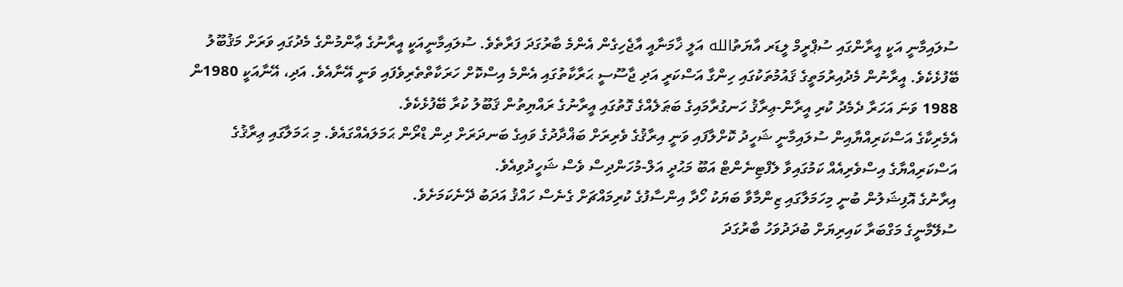ސުލައިމާނީ އަކީ އީރާންގައި ސުޕްރީމް ލީޑަރ އާޔަތުالله އަލީ ޚާމަނާއީ އާޖެހިގެން އެންމެ ބާރުގަދަ ފަރާތެވެ. ސުލައިމާނީއަކީ އީރާނުގެ ޢާންމުންގެ މެދުގައި ވަރަށް މަޤުބޫލު ބޭފުޅެކެވެ. އީރާނުން މެދުއިރުމަތީގެ ޤައުމުތަކުގައި ހިންގާ އަސްކަރީ އަދި ޖާސޫސީ ޙަރާކާތުގައި އެންމެ އިސްކޮށް ހަރަކާތްތެރިވެފައި ވަނީ އޭނާއެވެ. އަދި، އޭނާއަކީ 1980ން 1988 ވަނަ އަހަރާ ދެމެދު ކުރި އީރާން-ޢިރާޤު ހަނގުރާމައިގެ ބަޠަލެއްގެ ގޮތުގައި އީރާނުގެ ރައްޔިތުން ޤަބޫލު ކުރާ ބޭފުޅެކެވެ.
އެމެރިކާގެ އަސްކަރިއްޔާއިން ސުލައިމާނީ ޝަހީދު ކޮށްލާފައި ވަނީ އިރާޤުގެ ވެރިރަށް ބަޣްދާދުގެ ވައިގެ ބަނދަރަށް ދިން ޑްރޯން ޙަމަލައެއްގައެވެ. މި ޙަމަލާގައި ޢިރާޤުގެ އަސްކަރިއްޔާގެ އިސްވެރިއެއް ކަމުގައިވާ ލެފްޓިނެންޓް އަބޫ މަޙުދީ އަލް-މުހަންދިސް ވެސް ޝަހީދުވިއެވެ.
އިރާނުގެ އޮފިޝަލުން ބުނީ މިހަމަލާގައި ޒިންމާވާ ބަޔަކު ހޯދާ އިންސާފުގެ ކުރިމައްޗަށް ގެނެސް ހައްޤު އަދަބު ދޭނެކަމަށެވެ.
ސުލޭމާނީގެ މަގްބަރާ ކައިރިޔަށް ބުދަދުވަހު ބާރުގަދަ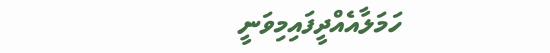ހަމަލާއެއްދީފައިމިވަނީ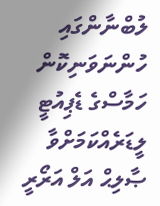ލުބްނާންގައި ހުންނަވަނިކޮން ހަމާސްގެ ޑެޕިއުޓީ ލީޑަރެއްކަމަށްވާ ޞާލިޙް އަލް އަރޯރީ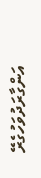އަންގާރަދުވަހުގެރޭ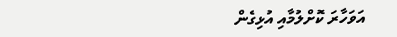އަވަހާރަ ކޮށްލުމާއި އުޅިގެން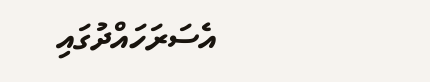އެސަރަހައްދުގައި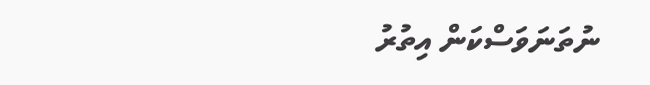ނުތަނަވަސްކަން އިތުރު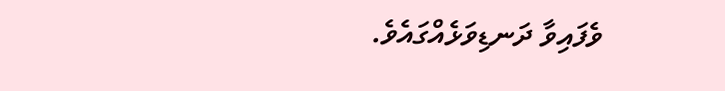ވެފައިވާ ދަނޑިވަޅެއްގައެވެ.